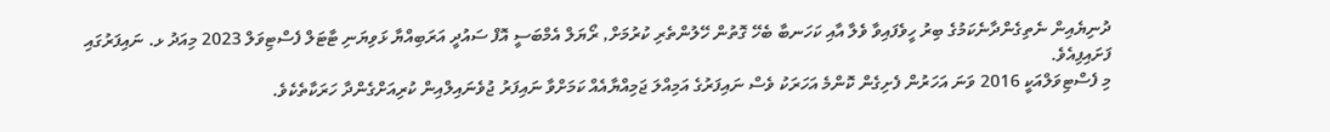ދުނިޔެއިން ނެތިގެންދާނެކަމުގެ ބިރު ހީވެފައިވާ ވެލާ އާއި ކަހަނބާ ބެހޭ ގޮތުން ހޭލުންތެރި ކުރުމަށް, ރޯޔަލް އެމްބަސީ އޮފް ސައުދީ އަރަބިއްޔާ ޅަވިޔަނި ޓާޓަލް ފެސްޓިވަލް 2023 މިއަދު ޅ. ނައިފަރުގައި ފަށައިފިއެވެ.
މި ފެސްޓިވަލްއަކީ 2016 ވަނަ އަހަރުން ފެށިގެން ކޮންމެ އަހަރަކު ވެސް ނައިފަރުގެ އަމިއްލަ ޖަމިއްޔާއެއް ކަމަށްވާ ނައިފަރު ޖުވެނައިލްއިން ކުރިއަށްގެންދާ ހަރަކާތެކެވެ.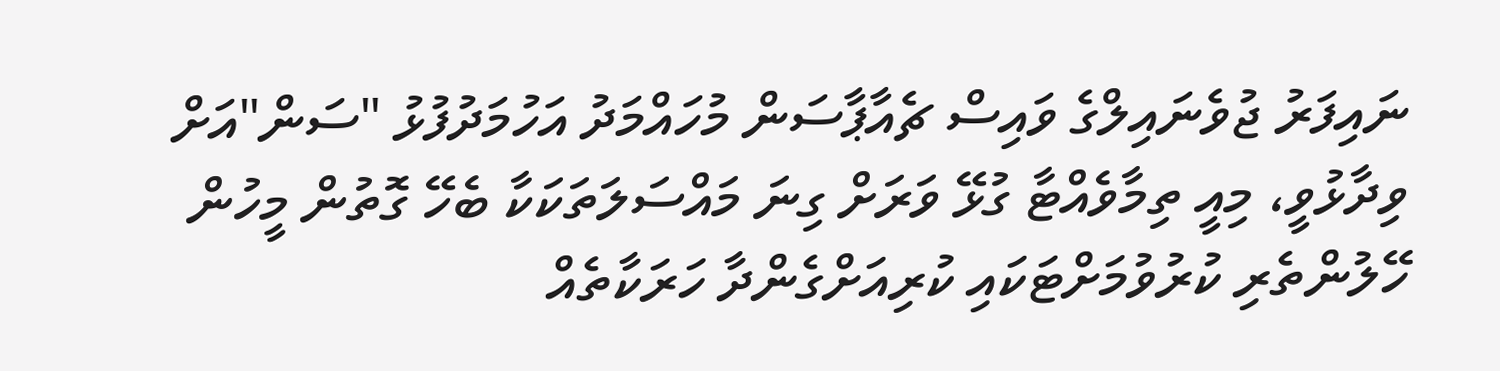ނައިފަރު ޖުވެނައިލްގެ ވައިސް ޗެއާޕާސަން މުހައްމަދު އަހުމަދުފުޅު "ސަން"އަށް ވިދާޅުވީ، މިއީ ތިމާވެއްޓާ ގުޅޭ ވަރަށް ގިނަ މައްސަލަތަކަކާ ބެހޭ ގޮތުން މީހުން ހޭލުންތެރި ކުރުވުމަށްޓަކައި ކުރިއަށްގެންދާ ހަރަކާތެއް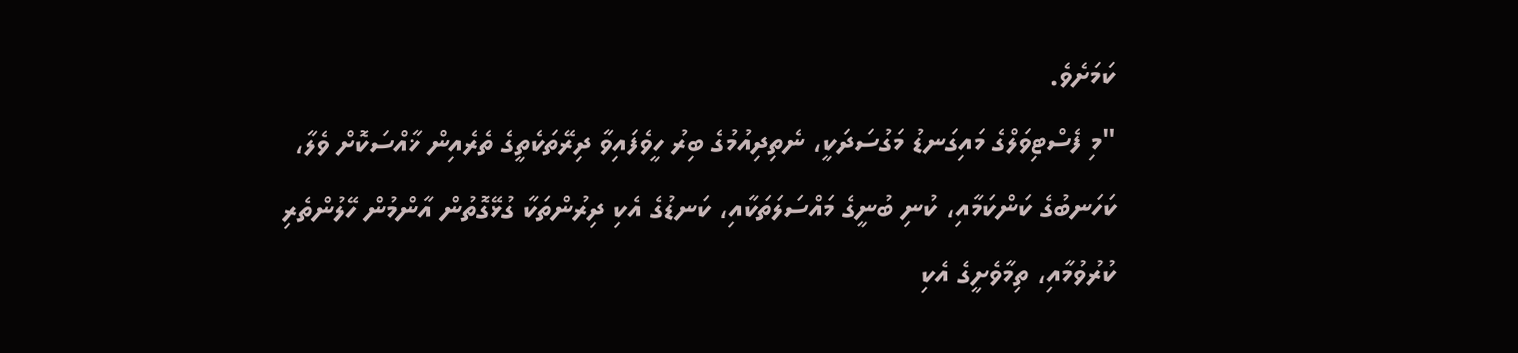ކަމަށެވެ.
"މި ފެސްޓިވަލްގެ މައިގަނޑު މަގުސަދަކީ، ނެތިދިއުމުގެ ބިރު ހީވެފައިވާ ދިރޭތަކެތީގެ ތެރެއިން ޚާއްސަކޮށް ވެލާ، ކަހަނބުގެ ކަންކަމާއި، ކުނި ބުނީގެ މައްސަލަތަކާއި، ކަނޑުގެ އެކި ދިރުންތަކާ ގުޅޭގޮތުން އާންމުން ހޭލުންތެރި ކުރުވުމާއި، ތިމާވެށީގެ އެކި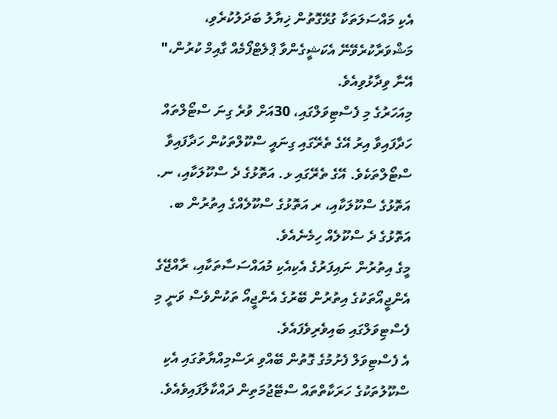އެކި މައްސަލަތަކާ ގުޅޭގޮތުން ޚިޔާލު ބަދަލުކުރެވި، މަޝްވަރާކުރެވޭނޭ އެކަޝީގެންވާ ޕްލެޓްފޯމެއް ގާއިމް ކުރުން،" އޭނާ ވިދާޅުވިއެވެ.
މިއަހަރުގެ މި ފެސްޓިވަލްގައި، 30އަށް ވުރެ ގިނަ ސްޓޯލްތައް ހަދާފައިވާ އިރު އޭގެ ތެރޭގައި ގިނައީ ސްކޫލްތަކުން ހަދާފައިވާ ސްޓޯލްތަކެވެ. އޭގެ ތެރޭގައި ޅ. އަތޮޅުގެ ދެ ސްކޫލަކާއި، ނ. އަތޮޅުގެ ސްކޫލަކާއި، ރ އަތޮޅުގެ ސްކޫލެއްގެ އިތުރުން ބ. އަތޮޅުގެ ދެ ސްކޫލެއް ހިމެނެއެވެ.
މީގެ އިތުރުން ނައިފަރުގެ އެކިއެކި މުއައްސަސާތަކާއި، ރާއްޖޭގެ އެންޖީއޯތަކުގެ އިތުރުން ބޭރުގެ އެންޖީއޯ ތަކުންވެސް ވަނީ މި ފެސްޓިވަލްގައި ބައިވެރިވެފައެވެ.
އެ ފެސްޓިވަލް ފެށުމުގެ ގޮތުން ބޭއްވި ރަސްމިއްޔާތުގައި އެކި ސްކޫލުތަކުގެ ހަރަކާތްތައް ސްޓޭޖުމަތިން ދައްކާލާފައިވެއެވެ.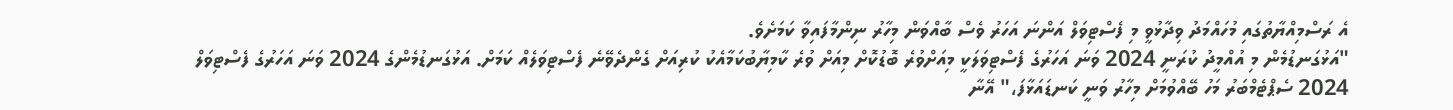އެ ރަސްމިއްޔާތުގައި މުހައްމަދު ވިދާޅުވީ މި ފެސްޓިވަލް އަންނަ އަހަރު ވެސް ބާއްވަން މިހާރު ނިންމާފައިވާ ކަމަށެވެ.
"އަޅުގަނޑުމެން މި އުއްމީދު ކުރަނީ 2024 ވަނަ އަހަރުގެ ފެސްޓިވަލަކީ މިއަށްވުރެ ބޮޑުކޮށް މިއަށް ވުރެ ކާމިޔާބުކަމާއެކު ކުރިއަށް ގެންދެވޭނެ ފެސްޓިވަލެއް ކަމަށް. އަޅުގަނޑުމެންގެ 2024 ވަނަ އަހަރުގެ ފެސްޓިވަލް 2024 ސެޕްޓެމްބަރު މަހު ބޭއްވުމަށް މިހާރު ވަނީ ކަނޑައަޅާފަ،" އޭނާ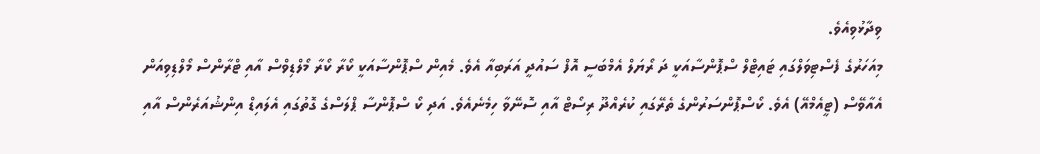ވިދާޅުވިއެވެ.
މިއަހަރުގެ ފެސްޓިވަލްގައި ޓައިޓްލް ސްޕޮންސާއަކީ ދަ ރޯޔަލް އެމްބަސީ އޮފް ސައުދީ އަރަބިއާ އެވެ. މެއިން ސްޕޮންސާއަކީ ކޯރާ ކޯރާ މޯލްޑިވްސް އާއި ޓްރާންސް މޯލްޑިވިއަން އެއާވޭސް (ޓީއެމްއޭ) އެވެ. ކޯސްޕޮންސަރުންގެ ތެރޭގައި ކުރެއްދޫ ރިސޯޓް އާއި ސޮނޭވާ ހިމެނެއެވެ. އަދި ކޯ ސްޕޮންސާ ޕްލަސްގެ ގޮތުގައި އެލައިޑް އިންޝުއަރެންސް އާއި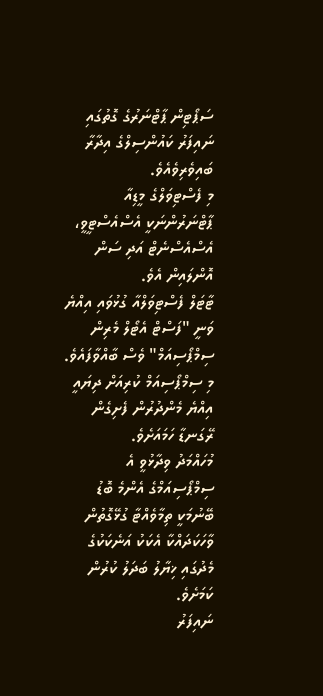ސަޕޯޓިން ޕާޓްނަރުގެ ގޮތުގައި ނައިފަރު ކައުންސިލްގެ އިދާރާ ބައިވެރިވެއެވެ.
މި ފެސްޓިވަލްގެ މީޑިއާ ޕާޓްނަރުންނަކީ އެސްއެސްޓީވީ، އެސްއެސްނެޓް އަދި ސަން އޮންލައިން އެވެ.
ޓާޓަލް ފެސްޓިވަލްއާ ގުޅުވައި އިއްޔެ ވަނީ "ފަސްޓް އެޓޯލް މެރިން ސިމްޕޯސިއަމް" ވެސް ބާއްވާފައެވެ. މި ސިމްޕޯސިއަމް ކުރިއަށް ދިޔައީ އިއްޔެ މެންދުރުން ފެށިގެން ރޭގަނޑާ ހަމައަށެވެ.
މުހައްމަދު ވިދާޅުވީ އެ ސިމްޕޯސިއަމްގެ އެންމެ ބޮޑު ބޭނުމަކީ ތިމާވެއްޓާ ގުޅޭގޮތުން ވާހަކަދައްކާ އެކަކު އަނެކަކުގެ މެދުގައި ޚިޔާލު ބަދަލު ކުރުން ކަމަށެވެ.
ނައިފަރު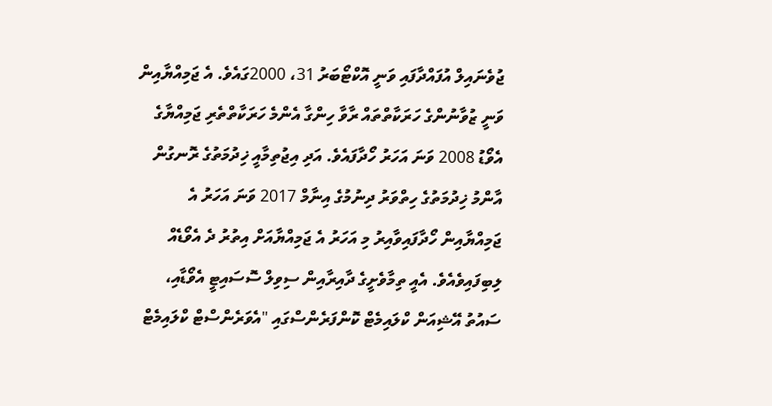ޖުވެނައިލް އުފައްދާފައި ވަނީ އޮކްޓޯބަރު 31، 2000ގައެވެ. އެ ޖަމިއްޔާއިން ވަނީ ޒުވާނުންގެ ހަރަކާތްތައް ރާވާ ހިންގާ އެންމެ ހަރަކާތްތެރި ޖަމިއްޔާގެ އެވޯޑު 2008 ވަނަ އަހަރު ހޯދާފައެވެ. އަދި އިޖުތިމާއީ ޚިދުމަތުގެ ރޮނގުން އާންމު ޚިދުމަތުގެ ހިތްވަރު ދިނުމުގެ އިނާމް 2017 ވަނަ އަހަރު އެ ޖަމިއްޔާއިން ހޯދާފައިވާއިރު މި އަހަރު އެ ޖަމިއްޔާއަށް އިތުރު ދެ އެވޯޑެއް ލިބިފައިވެއެވެ. އެއީ ތިމާވެށީގެ ދާއިރާއިން ސިވިލް ސޮސައިޓީ އެވޯޑާއި، ސައުތު އޭޝިއަން ކްލައިމެޓް ކޮންފަރެންސްގައި "އެވަރެންސްޓް ކްލައިމެޓް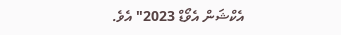އެކްޝަން އެވޯޑް 2023" އެވެ.